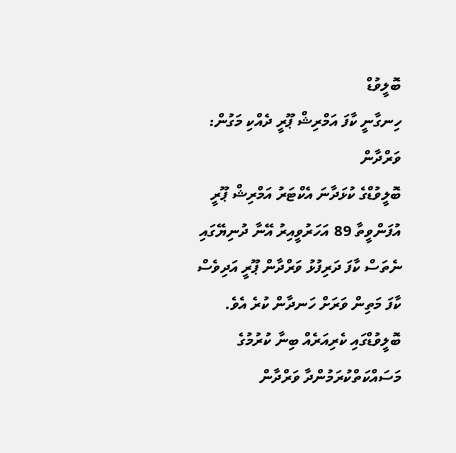ބޮލީވުޑް
ހިނގާނީ ކާފަ އަމްރިޝް ޕޫރީ ދެއްކި މަގުން: ވަރްދާން
ބޮލީވުޑްގެ ކުޅަދާނަ އެކްޓަރު އަމްރިޝް ޕޫރީ އުފަންވީތާ 89 އަހަރުވީއިރު އޭނާ ދުނިޔޭގައި ނެތަސް ކާފަ ދަރިފުޅު ވަރްދާން ޕޫރީ އަދިވެސް ކާފަ މަތިން ވަރަށް ހަނދާން ކުރެ އެވެ.
ބޮލީވުޑްގައި ކެރިއަރެއް ބިނާ ކުރުމުގެ މަސައްކަތްކުރަމުންދާ ވަރްދާން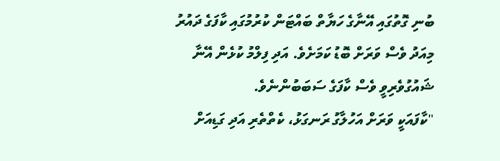ބުނި ގޮތުގައި އޭނާގެ ހަޔާތް ބައްޓަން ކުރުމުގައި ކާފަގެ ދައުރު މިއަދު ވެސް ވަރަށް ބޮޑު ކަމަށެވެ. އަދި ފިލްމު ކުޅެން އޭނާ ޝައުގުވެރިވީ ވެސް ކާފަގެ ސަބަބުންނެވެ.
"ކާފައަކީ ވަރަށް އަހުލާގު ރަނގަޅު، ކެތްތެރި އަދި ގަޑިއަށް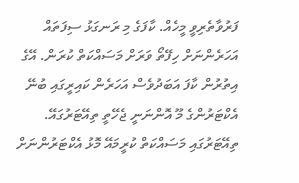ފަރުވާތެރިވީ މީހެއް. ކާފަގެ މި ރަނގަޅު ސިފަތައް އަހަރެންނަށް ހިފޭތޯ ވަރަށް މަސައްކަތް ކުރަން. އޭގެ އިތުރުން ކާފަ އަބަދުވެސް އަހަރެން ކައިރީގައި ބުނޭ އެކްޓަރުންގެ މޫ އޮންނަނީ ޖެހޭތީ ތިއޭޓަރުގައޭ. ތިއޭޓަރުގައި މަސައްކަތް ކުރީމައޭ މޮޅު އެކްޓަރުންނަށް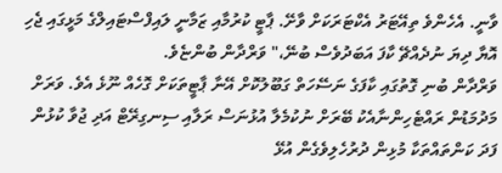ވާނީ. އެހެންވެ ތިއޭޓަރު އެކްޓަރަކަށް ވާށޭ. ޕާޓީ ކުރުމާއި ޒަމާނީ ލައިފްސްޓައިލްގެ މަޅީގައި ޖެހި އޮޔާ ދިޔަ ނުދެއްޗޭ ކާފަ އަބަދުވެސް ބުނޭ،" ވަރްދާން ބުންޏެވެ.
ވަރްދާން ބުނި ގޮތުގައި ކާފަގެ ނަސޭހަތް ގަބޫލުކޮށް އޭނާ ޕާޓީތަކަށް ގޮހެއް ނޫޅެ އެވެ. ވަރަށް މަދުމަޑުން ރައްޓެހިންނާއެކު ބޭރަށް ނުކުމެލާ އުޅުނަސް ރަލާއި ސިނގިރޭޓް އަދި ޖުވާ ކުޅުން ފަދަ ކަންތައްތަކާ މުޅިން ދުރުހެލިވެގެން އުޅޭ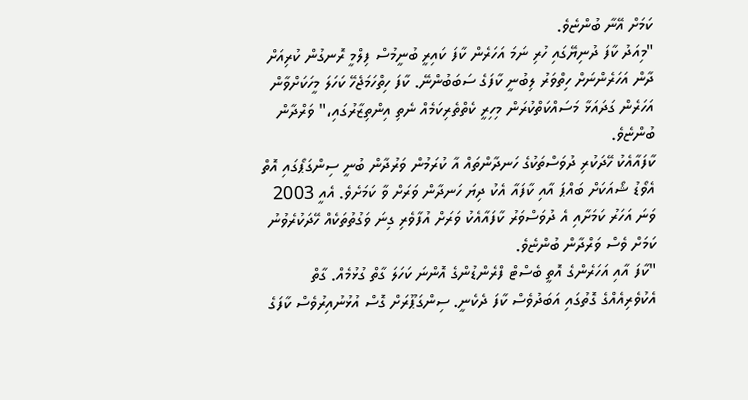ކަމަށް އޭނާ ބުންޏެވެ.
"މިއަދު ކާފަ ދުނިޔޭގައި ހުރި ނަމަ އަހަރެން ކާފަ ކައިރީ ބުނީމުސް ފިލްމީ ރޮނގުން ކުރިއަށް ދާން އަހަރެންނަށް ހިތްވަރު ލިބުނީ ކާފަގެ ސަބަބުންނޭ. ކާފަ ހިތްހަމަޖެހޭ ކަހަލަ މީހަކަށްވާން އަހަރެން ގަދައަޅާ މަސައްކަތްކުރަން މިހިރީ ކެތްތެރިކަމެއް ނެތި އިންތިޒާރުގައި،" ވަރްދާން ބުންޏެވެ.
ކާފައާއެކު ހޭދަކުރި ދުވަސްތަކުގެ ހަނދާންތައް އާ ކުރަމުން ވަރުދާން ބުނީ ސިންގަޕޯގައި އޮތް އެވޯޑު ޝޯއަކަށް ބައްޕަ އާއި ކާފައާ އެކު ދިޔަ ހަނދާން ވަރަށް ވާ ކަމަށެވެ. އެއީ 2003 ވަނަ އަހަރު ކަމަށާއި އެ ދުވަސްވަރު ކާފައާއެކު ވަރަށް އުފާވެރި ގިނަ ވަގުތުތަކެއް ހޭދަކުރެވުނު ކަމަށް ވެސް ވަރްދާން ބުންޏެވެ.
"ކާފަ އާއި އަހަރެންގެ އޮތީ ބެސްޓް ފްރެންޑުންގެ އޮންނަ ކަހަލަ ގާތް ގުޅުމެއް. ގާތް އެކުވެރިއެއްގެ ގޮތުގައި އަބަދުވެސް ކާފަ ދެކެނީ. ސިންގަޕޫރަށް ގޮސް އުޅުނުއިރުވެސް ކާފަގެ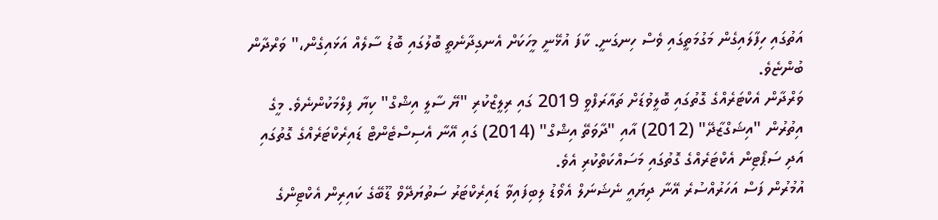އަތުގައި ހިފާލައިގެން މަގުމަތީގައި ވެސް ހިނގަނީ. ކާފަ އުޅޭނީ މީހަކަށް އެނގިދާނެތީ ބޮލުގައި ބޮޑު ސާލެއް އަޅައިގެން،" ވަރްދާން ބުންޏެވެ.
ވަރްދާން އެކްޓަރެއްގެ ގޮތުގައި ބޮލީވުޑަށް ތައާރަފްވީ 2019 ގައި ރިލީޒްކުރި "ޔޭ ސާލީ އިޝްގް" ކިޔާ ފިލްމަކުންނެވެ. މީގެ އިތުރުން "އިޝަގްޒާދޭ" (2012) އާއި "ދާވަތޭ އިޝްގް" (2014) ގައި އޭނާ އެސިސްޓެންޓް ޑައިރެކްޓަރެއްގެ ގޮތުގައި އަދި ސަޕޯޓިން އެކްޓަރެއްގެ ގޮތުގައި މަސައްކަތްކުރި އެވެ.
އުމުރުން ފަސް އަހަރުއްސުރެ އޭނާ ދިޔައީ ނެޝަނަލް އެވޯޑު ލިބިފައިވާ ޑައިރެކްޓަރު ސަތުޔަދޭވް ޑޫބޭގެ ކައިރިން އެކްޓިންގެ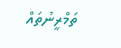ތަމްރީނުތައް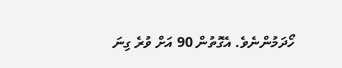ހޯދަމުންނެވެ. އެގޮތުން 90 އަށް ވުރެ ގިނަ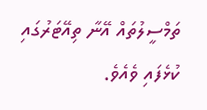ތަމްސީލުތައް އޭނާ ތިއޭޓަރުގައި ކުޅެފައި ވެއެވެ.